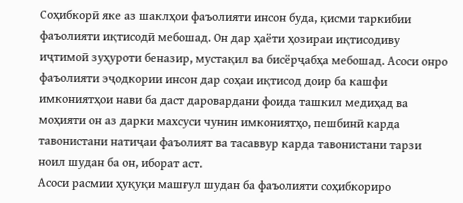Соҳибкорӣ яке аз шаклҳои фаъолияти инсон буда, қисми таркибии фаъолияти иқтисодӣ мебошад. Он дар ҳаёти ҳозираи иқтисодиву иҷтимоӣ зуҳуроти беназир, мустақил ва бисёрҷабҳа мебошад. Асоси онро фаъолияти эҷодкории инсон дар соҳаи иқтисод доир ба кашфи имкониятҳои нави ба даст даровардани фоида ташкил медиҳад ва моҳияти он аз дарки махсуси чунин имкониятҳо, пешбинӣ карда тавонистани натиҷаи фаъолият ва тасаввур карда тавонистани тарзи ноил шудан ба он, иборат аст.
Асоси расмии ҳуқуқи машғул шудан ба фаъолияти соҳибкориро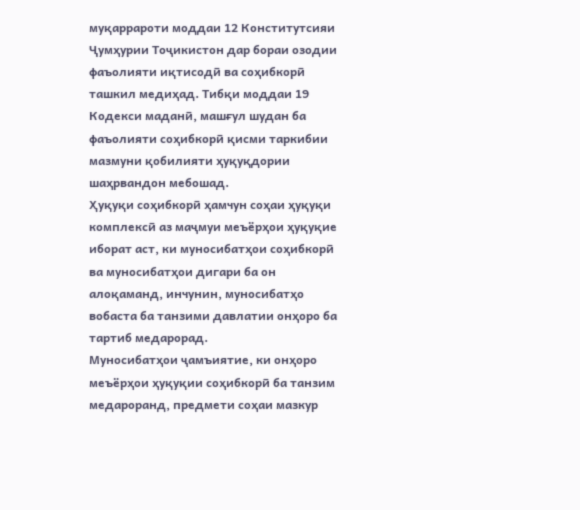муқаррароти моддаи 12 Конститутсияи Ҷумҳурии Тоҷикистон дар бораи озодии фаъолияти иқтисодӣ ва соҳибкорӣ ташкил медиҳад. Тибқи моддаи 19 Кодекси маданӣ, машғул шудан ба фаъолияти соҳибкорӣ қисми таркибии мазмуни қобилияти ҳуқуқдории шаҳрвандон мебошад.
Ҳуқуқи соҳибкорӣ ҳамчун соҳаи ҳуқуқи комплексӣ аз маҷмуи меъёрҳои ҳуқуқие иборат аст, ки муносибатҳои соҳибкорӣ ва муносибатҳои дигари ба он алоқаманд, инчунин, муносибатҳо вобаста ба танзими давлатии онҳоро ба тартиб медарорад.
Муносибатҳои ҷамъиятие, ки онҳоро меъёрҳои ҳуқуқии соҳибкорӣ ба танзим медароранд, предмети соҳаи мазкур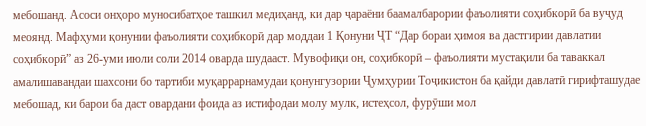мебошанд. Асоси онҳоро муносибатҳое ташкил медиҳанд, ки дар ҷараёни баамалбарории фаъолияти соҳибкорӣ ба вуҷуд меоянд. Мафҳуми қонунии фаъолияти соҳибкорӣ дар моддаи 1 Қонуни ҶТ “Дар бораи ҳимоя ва дастгирии давлатии соҳибкорӣ” аз 26-уми июли соли 2014 оварда шудааст. Мувофиқи он, соҳибкорӣ – фаъолияти мустақили ба таваккал амалишавандаи шахсони бо тартиби муқаррарнамудаи қонунгузории Ҷумҳурии Тоҷикистон ба қайди давлатӣ гирифташудае мебошад, ки барои ба даст овардани фоида аз истифодаи молу мулк, истеҳсол, фурӯши мол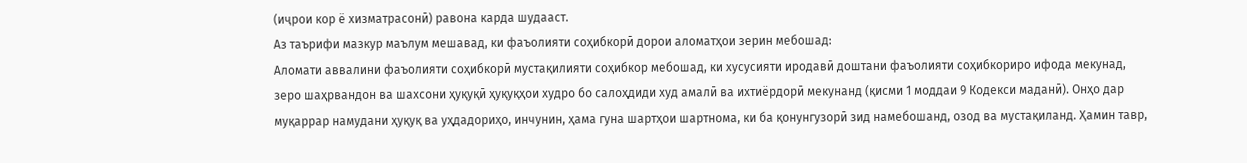(иҷрои кор ё хизматрасонӣ) равона карда шудааст.
Аз таърифи мазкур маълум мешавад, ки фаъолияти соҳибкорӣ дорои аломатҳои зерин мебошад:
Аломати аввалини фаъолияти соҳибкорӣ мустақилияти соҳибкор мебошад, ки хусусияти иродавӣ доштани фаъолияти соҳибкориро ифода мекунад, зеро шаҳрвандон ва шахсони ҳуқуқӣ ҳуқуқҳои худро бо салоҳдиди худ амалӣ ва ихтиёрдорӣ мекунанд (қисми 1 моддаи 9 Кодекси маданӣ). Онҳо дар муқаррар намудани ҳуқуқ ва уҳдадориҳо, инчунин, ҳама гуна шартҳои шартнома, ки ба қонунгузорӣ зид намебошанд, озод ва мустақиланд. Ҳамин тавр,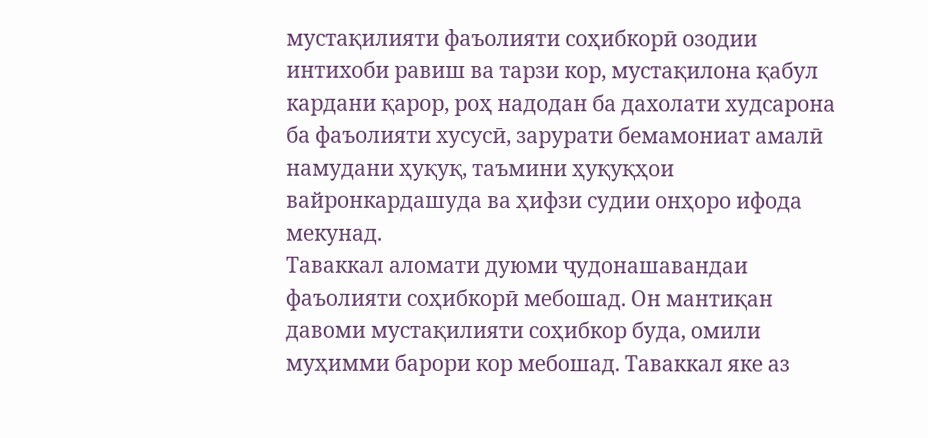мустақилияти фаъолияти соҳибкорӣ озодии интихоби равиш ва тарзи кор, мустақилона қабул кардани қарор, роҳ надодан ба дахолати худсарона ба фаъолияти хусусӣ, зарурати бемамониат амалӣ намудани ҳуқуқ, таъмини ҳуқуқҳои вайронкардашуда ва ҳифзи судии онҳоро ифода мекунад.
Таваккал аломати дуюми ҷудонашавандаи фаъолияти соҳибкорӣ мебошад. Он мантиқан давоми мустақилияти соҳибкор буда, омили муҳимми барори кор мебошад. Таваккал яке аз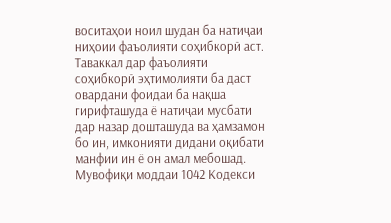воситаҳои ноил шудан ба натиҷаи ниҳоии фаъолияти соҳибкорӣ аст. Таваккал дар фаъолияти соҳибкорӣ эҳтимолияти ба даст овардани фоидаи ба нақша гирифташуда ё натиҷаи мусбати дар назар дошташуда ва ҳамзамон бо ин, имконияти дидани оқибати манфии ин ё он амал мебошад. Мувофиқи моддаи 1042 Кодекси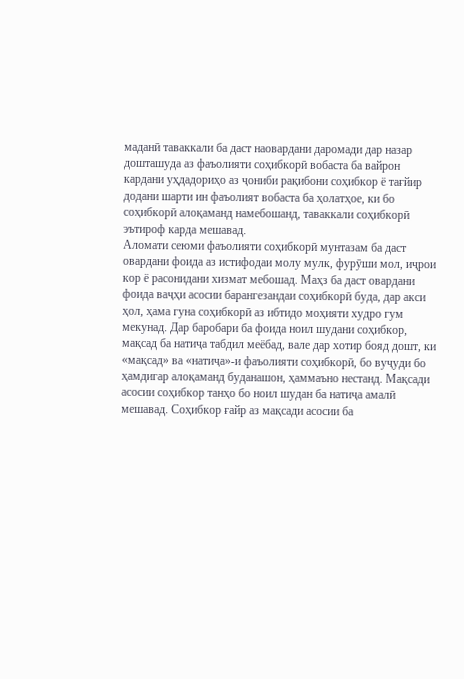маданӣ таваккали ба даст наовардани даромади дар назар дошташуда аз фаъолияти соҳибкорӣ вобаста ба вайрон кардани уҳдадориҳо аз ҷониби рақибони соҳибкор ё тағйир додани шарти ин фаъолият вобаста ба ҳолатҳое, ки бо соҳибкорӣ алоқаманд намебошанд, таваккали соҳибкорӣ эътироф карда мешавад.
Аломати сеюми фаъолияти соҳибкорӣ мунтазам ба даст овардани фоида аз истифодаи молу мулк, фурӯши мол, иҷрои кор ё расонидани хизмат мебошад. Маҳз ба даст овардани фоида ваҷҳи асосии барангезандаи соҳибкорӣ буда, дар акси ҳол, ҳама гуна соҳибкорӣ аз ибтидо моҳияти худро гум мекунад. Дар баробари ба фоида ноил шудани соҳибкор, мақсад ба натиҷа табдил меёбад, вале дар хотир бояд дошт, ки «мақсад» ва «натиҷа»-и фаъолияти соҳибкорӣ, бо вуҷуди бо ҳамдигар алоқаманд буданашон, ҳаммаъно нестанд. Мақсади асосии соҳибкор танҳо бо ноил шудан ба натиҷа амалӣ мешавад. Соҳибкор ғайр аз мақсади асосии ба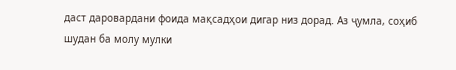даст даровардани фоида мақсадҳои дигар низ дорад. Аз ҷумла, соҳиб шудан ба молу мулки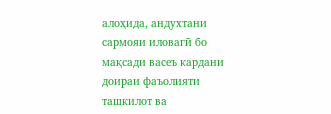алоҳида, андухтани сармояи иловагӣ бо мақсади васеъ кардани доираи фаъолияти ташкилот ва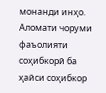монанди инҳо.
Аломати чоруми фаъолияти соҳибкорӣ ба ҳайси соҳибкор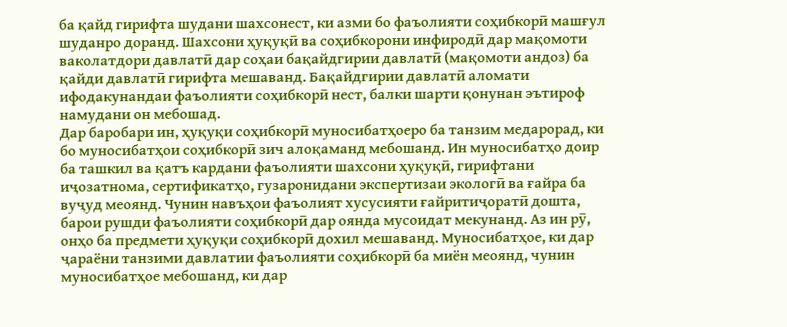ба қайд гирифта шудани шахсонест, ки азми бо фаъолияти соҳибкорӣ машғул шуданро доранд. Шахсони ҳуқуқӣ ва соҳибкорони инфиродӣ дар мақомоти ваколатдори давлатӣ дар соҳаи бақайдгирии давлатӣ (мақомоти андоз) ба қайди давлатӣ гирифта мешаванд. Бақайдгирии давлатӣ аломати ифодакунандаи фаъолияти соҳибкорӣ нест, балки шарти қонунан эътироф намудани он мебошад.
Дар баробари ин, ҳуқуқи соҳибкорӣ муносибатҳоеро ба танзим медарорад, ки бо муносибатҳои соҳибкорӣ зич алоқаманд мебошанд. Ин муносибатҳо доир ба ташкил ва қатъ кардани фаъолияти шахсони ҳуқуқӣ, гирифтани иҷозатнома, сертификатҳо, гузаронидани экспертизаи экологӣ ва ғайра ба вуҷуд меоянд. Чунин навъҳои фаъолият хусусияти ғайритиҷоратӣ дошта, барои рушди фаъолияти соҳибкорӣ дар оянда мусоидат мекунанд. Аз ин рӯ, онҳо ба предмети ҳуқуқи соҳибкорӣ дохил мешаванд. Муносибатҳое, ки дар ҷараёни танзими давлатии фаъолияти соҳибкорӣ ба миён меоянд, чунин муносибатҳое мебошанд, ки дар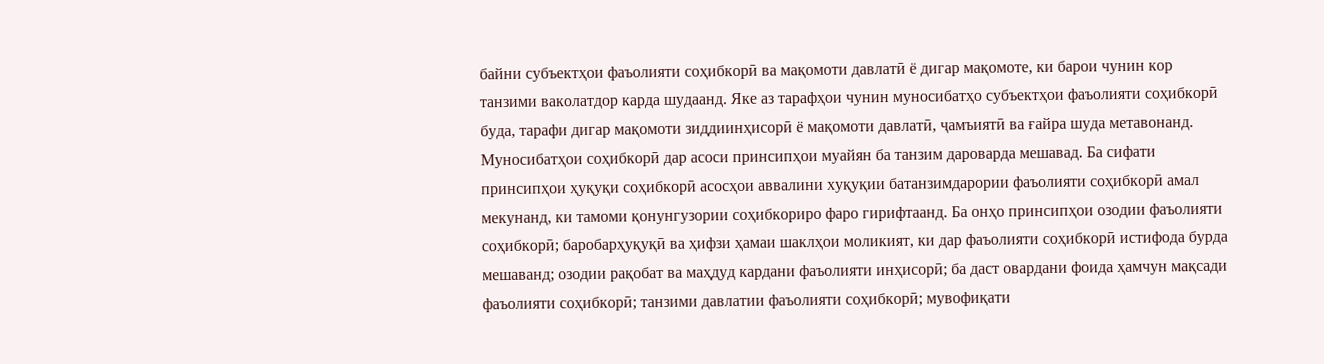байни субъектҳои фаъолияти соҳибкорӣ ва мақомоти давлатӣ ё дигар мақомоте, ки барои чунин кор танзими ваколатдор карда шудаанд. Яке аз тарафҳои чунин муносибатҳо субъектҳои фаъолияти соҳибкорӣ буда, тарафи дигар мақомоти зиддиинҳисорӣ ё мақомоти давлатӣ, ҷамъиятӣ ва ғайра шуда метавонанд.
Муносибатҳои соҳибкорӣ дар асоси принсипҳои муайян ба танзим дароварда мешавад. Ба сифати принсипҳои ҳуқуқи соҳибкорӣ асосҳои аввалини хуқуқии батанзимдарории фаъолияти соҳибкорӣ амал мекунанд, ки тамоми қонунгузории соҳибкориро фаро гирифтаанд. Ба онҳо принсипҳои озодии фаъолияти соҳибкорӣ; баробарҳуқуқӣ ва ҳифзи ҳамаи шаклҳои моликият, ки дар фаъолияти соҳибкорӣ истифода бурда мешаванд; озодии рақобат ва маҳдуд кардани фаъолияти инҳисорӣ; ба даст овардани фоида ҳамчун мақсади фаъолияти соҳибкорӣ; танзими давлатии фаъолияти соҳибкорӣ; мувофиқати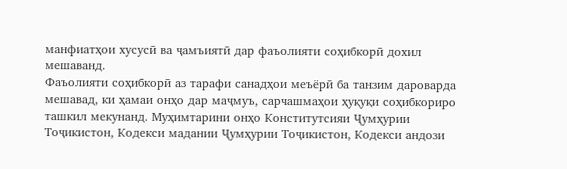манфиатҳои хусусӣ ва ҷамъиятӣ дар фаъолияти соҳибкорӣ дохил мешаванд.
Фаъолияти соҳибкорӣ аз тарафи санадҳои меъёрӣ ба танзим дароварда мешавад, ки ҳамаи онҳо дар маҷмуъ, сарчашмаҳои ҳуқуқи соҳибкориро ташкил мекунанд. Муҳимтарини онҳо Конститутсияи Ҷумҳурии Тоҷикистон, Кодекси мадании Ҷумҳурии Тоҷикистон, Кодекси андози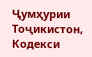Ҷумҳурии Тоҷикистон, Кодекси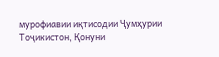мурофиавии иқтисодии Ҷумҳурии Тоҷикистон, Қонуни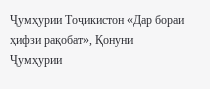Ҷумҳурии Тоҷикистон «Дар бораи ҳифзи рақобат», Қонуни Ҷумҳурии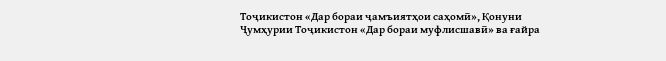Тоҷикистон «Дар бораи ҷамъиятҳои саҳомӣ», Қонуни Ҷумҳурии Тоҷикистон «Дар бораи муфлисшавӣ» ва ғайра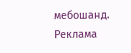мебошанд.
Реклама